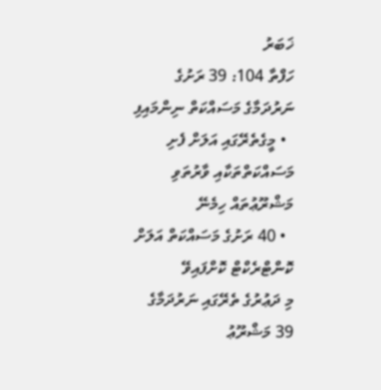ޚަބަރު
ހަފްތާ 104: 39 ރަށުގެ ނަރުދަމާގެ މަސައްކަތް ނިންމައިފި
  • މީގެތެރޭގައި އަލަށް ފެށި މަސައްކަތްތަކާއި ވާރުތަވި މަޝްރޫޢުތައް ހިމެނޭ
  • 40 ރަށުގެ މަސައްކަތް އަލަށް ކޮންޓްރެކްޓް ކޮށްފައިވޭ
މި ދަޢުރުގެ ތެރޭގައި ނަރުދަމާގެ 39 މަޝްރޫޢު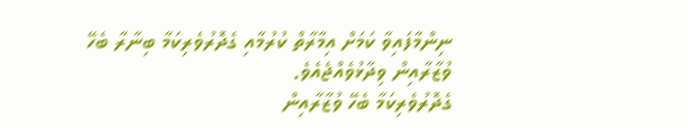ނިންމާފައިވާ ކަމަށް އިމާރާތް ކުރުމާއި ގެދޮރުވެރިކަމާ ބިނާރާ ބެހޭ ވުޒާރާއިން ވިދާޅުވެއްޖެއެވެ.
ގެދޮރުވެރިކަމާ ބެހޭ ވުޒާރާއިން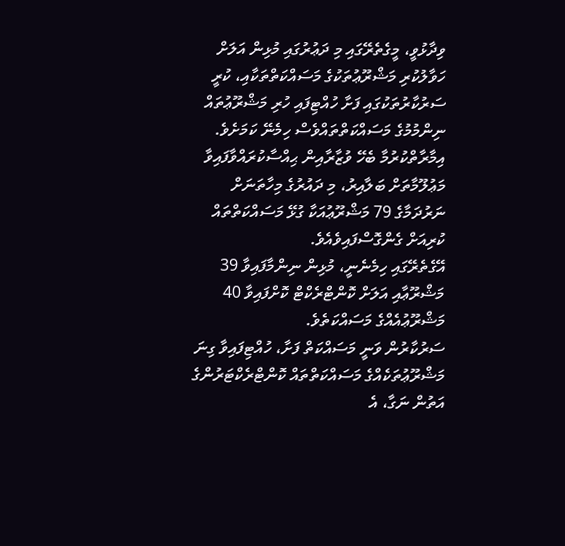ވިދާޅުވީ، މީގެތެރޭގައި މި ދަޢުރުގައި މުޅިން އަލަށް ހަވާލުކުރި މަޝްރޫޢުތަކުގެ މަސައްކަތްތަކާއި، ކުރީ ސަރުކާރުތަކުގައި ފަށާ ހުއްޓިފައި ހުރި މަޝްރޫޢުތައް ނިންމުމުގެ މަސައްކަތްތައްވެސް ހިމެނޭ ކަމަށެވެ.
އިމާރާތްކުރުމާ ބެހޭ ވުޒާރާއިން ޙިއްސާކުރައްވާފައިވާ މަޢުލޫމާތަށް ބަލާއިރު، މި ދައުރުގެ މިހާތަނަށް ނަރުދަމާގެ 79 މަޝްރޫޢުއަކާ ގުޅޭ މަސައްކަތްތައް ކުރިއަށް ގެންގޮސްފައިވެއެވެ.
އޭގެތެރޭގައި ހިމެނެނީ، މުޅިން ނިންމާފައިވާ 39 މަޝްރޫޢާއި އަލަށް ކޮންޓްރެކްޓް ކޮށްފައިވާ 40 މަޝްރޫޢުއެއްގެ މަސައްކަތެވެ.
ސަރުކާރުން ވަނީ މަސައްކަތް ފަށާ، ހުއްޓިފައިވާ ގިނަ މަޝްރޫޢުތަކެއްގެ މަސައްކަތްތައް ކޮންޓްރެކްޓަރުންގެ އަތުން ނަގާ، އެ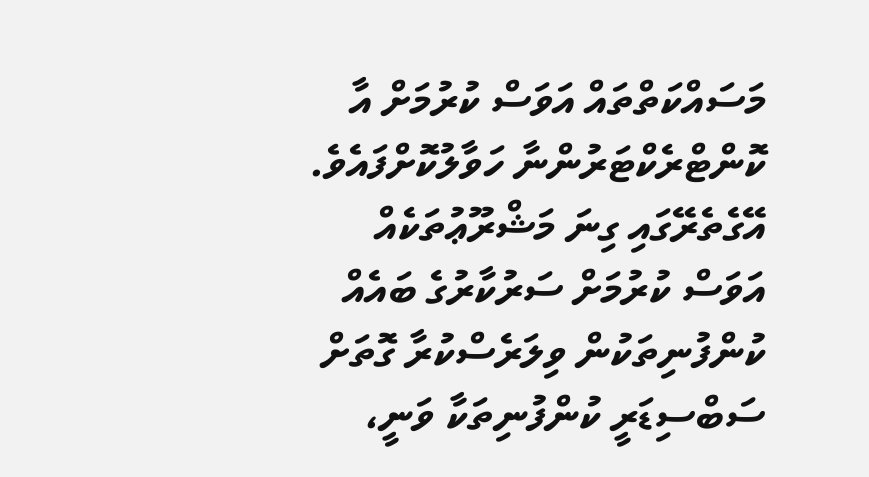މަސައްކަތްތައް އަވަސް ކުރުމަށް އާ ކޮންޓްރެކްޓަރުންނާ ހަވާލުކޮށްފައެވެ. އޭގެތެރޭގައި ގިނަ މަޝްރޫޢުތަކެއް އަވަސް ކުރުމަށް ސަރުކާރުގެ ބައެއް ކުންފުނިތަކުން ވިލަރެސްކުރާ ގޮތަށް ސަބްސިޑަރީ ކުންފުނިތަކާ ވަނީ،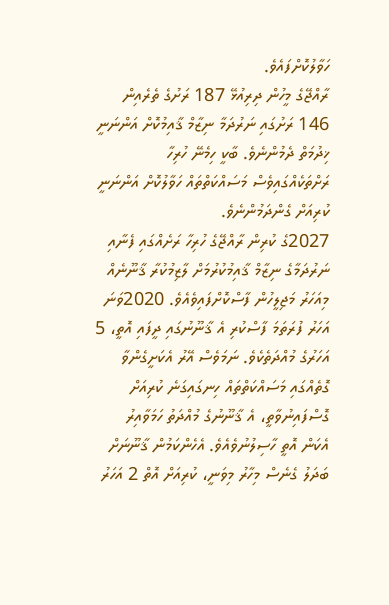ހަވާލުކޮށްފައެވެ.
ރާއްޖޭގެ މީހުން ދިރިއުޅޭ 187 ރަށުގެ ތެރެއިން 146 ރަށުގައި ނަރުދަމާ ނިޒާމް ޤާއިމުކޮށް އަންނަނީ ޚިދުމަތް ދެމުންނެވެ. ބާކީ ހިމެނޭ ހުރިހާ ރަށްތަކެއްގައިވެސް މަސައްކަތްތައް ހަވާލުކޮށް އަންނަނީ ކުރިއަށް ގެންދަމުންނެވެ.
2027ގެ ކުރިން ރާއްޖޭގެ ހުރިހާ ރަށެއްގައި ފެނާއި ނަރުދަމާގެ ނިޒާމް ޤާއިމުކުރުމަށް ލާޒިމުކުރާ ޤާނޫނެއް މިއަހަރު މަޖިލީހުން ފާސްކޮށްފައިވެއެވެ. 2020ވަނަ އަހަރު ފުރަތަމަ ފާސްކުރި އެ ޤާނޫނުގައި ދީފައި އޮތީ، 5 އަހަރުގެ މުއްދަތެކެވެ. ނަމަވެސް އޭރު އެކަށީގެންވާ ގޮތެއްގައި މަސައްކަތްތައް ހިނގައިގަނެ ކުރިއަށް ގޮސްފައިނުވާތީ، އެ ޤާނޫނުގެ މުއްދަތު ހަމަވާއިރު އެކަން އޮތީ ހާސިލުނުވެއެވެ. އެހެންކަމުން ޤާނޫނަށް ބަދަލު ގެނެސް މިހާރު މިވަނީ، ކުރިއަށް އޮތް 2 އަހަރު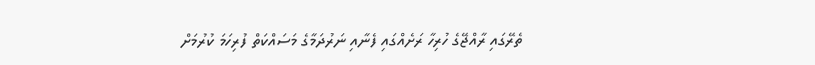ތެރޭގައި ރާއްޖޭގެ ހުރިހާ ރަށެއްގައި ފެނާއި ނަރުދަމާގެ މަސައްކަތް ފުރިހަމަ ކުރުމަށް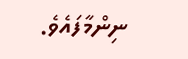ނިންމާފައެވެ.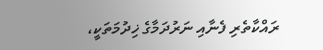ރައްކާތެރި ފެނާއި ނަރުދަމާގެ ޚިދުމަތަކީ،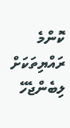ކޮންމެ ރައްޔިތަކަށް ލިބެންޖެހޭ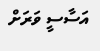އަސާސީ ވަރަށް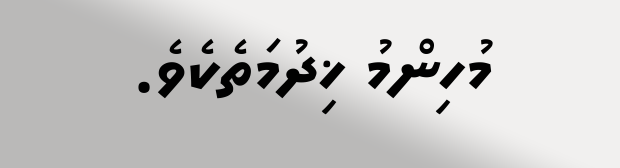މުހިންމު ޚިދުމަތެކެވެ.